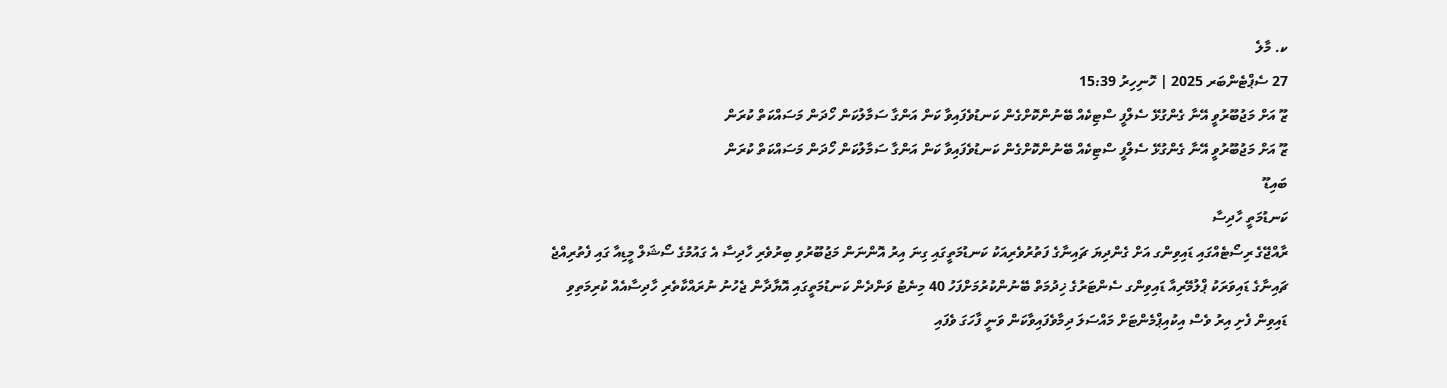ކ. މާލެ
27 ސެޕްޓެންބަރ 2025 | ހޮނިހިރު 15:39
ޒޫ އަށް މަޖުބޫރުވީ އޭނާ ގެންގުޅޭ ސެލްފީ ސްޓިކެއް ބޭނުންކޮށްގެން ކަނޑުވެފައިވާ ކަން އަންގާ ސަމާލުކަން ހޯދަން މަސައްކަތް ކުރަން
ޒޫ އަށް މަޖުބޫރުވީ އޭނާ ގެންގުޅޭ ސެލްފީ ސްޓިކެއް ބޭނުންކޮށްގެން ކަނޑުވެފައިވާ ކަން އަންގާ ސަމާލުކަން ހޯދަން މަސައްކަތް ކުރަން
ބައިޑޫ
ކަނޑުމަތީ ހާދިސާ
ރާއްޖޭގެ ރިސޯޓެއްގައި ޑައިވިންގ އަށް ގެންދިޔަ ޗައިނާގެ ފަތުރުވެރިއަކު ކަނޑުމަތީގައި ގިނަ އިރު އޮންނަން މަޖުބޫރުވި ބިރުވެރި ހާދިސާ އެ ގައުމުގެ ސޯޝަލް މީޑިއާ ގައި ފެތުރިއްޖެ
ޗައިނާގެ ޑައިވަރަކު ޕްލުމޭރިއާ ޑައިވިންގ ސެންޓަރުގެ ޚިދުމަތް ބޭނުންކުރުމަށްފަހު 40 މިނެޓު ވަންދެން ކަނޑުމަތީގައި އޮޔާދާން ޖެހުނު ނުރައްކާތެރި ހާދިސާއެއް ކުރިމަތިވި
ޑައިވިން ފެށި އިރު ވެސް އިކުއިޕްމެންޓަށް މައްސަލަ ދިމާވެފައިވާކަން ވަނީ ފާހަގަ ވެފައި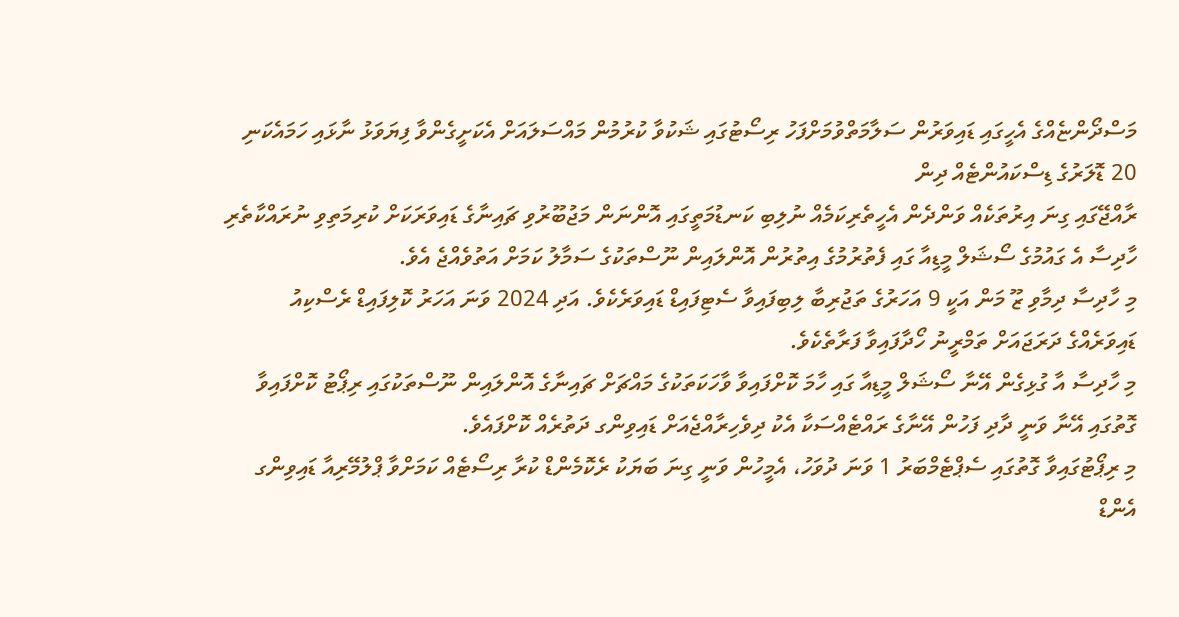މަސްދޯންޏެއްގެ އެހީގައި ޑައިވަރުން ސަލާމަތްވުމަށްފަހު ރިސޯޓުގައި ޝަކުވާ ކުރުމުން މައްސަލައަށް އެކަށީގެންވާ ފިޔަވަޅު ނާޅައި ހަމައެކަނި 20 ޑޮލަރުގެ ޑިސްކައުންޓެއް ދިން
ރާއްޖޭގައި ގިނަ އިރުތަކެއް ވަންދެން އެހީތެރިކަމެއް ނުލިބި ކަނޑުމަތީގައި އޮންނަން މަޖުބޫރުވި ޗައިނާގެ ޑައިވަރަކަށް ކުރިމަތިވި ނުރައްކާތެރި ހާދިސާ އެ ގައުމުގެ ސޯޝަލް މީޑިއާ ގައި ފެތުރުމުގެ އިތުރުން އޮންލައިން ނޫސްތަކުގެ ސަމާލު ކަމަށް އަތުވެއްޖެ އެވެ.
މި ހާދިސާ ދިމާވި ޒޫ މަން އަކީ 9 އަހަރުގެ ތަޖުރިބާ ލިބިފައިވާ ސެޓިފައިޑް ޑައިވަރެކެވެ. އަދި 2024 ވަނަ އަހަރު ކޮލިފައިޑް ރެސްކިއު ޑައިވަރެއްގެ ދަރަޖައަށް ތަމްރީނު ހޯދާފައިވާ ފަރާތެކެވެ.
މި ހާދިސާ އާ ގުޅިގެން އޭނާ ސޯޝަލް މީޑިއާ ގައި ހާމަ ކޮށްފައިވާ ވާހަކަތަކުގެ މައްޗަށް ޗައިނާގެ އޮންލައިން ނޫސްތަކުގައި ރިޕޯޓު ކޮށްފައިވާ ގޮތުގައި އޭނާ ވަނީ ދާދި ފަހުން އޭނާގެ ރައްޓެއްސަކާ އެކު ދިވެހިރާއްޖެއަށް ޑައިވިންގ ދަތުރެއް ކޮށްފައެވެ.
މި ރިޕޯޓުގައިވާ ގޮތުގައި ސެޕްޓެމްބަރު 1 ވަނަ ދުވަހު، އެމީހުން ވަނީ ގިނަ ބަޔަކު ރެކޮމެންޑް ކުރާ ރިސޯޓެއް ކަމަށްވާ ޕްލުމޭރިއާ ޑައިވިންގ އެންޑް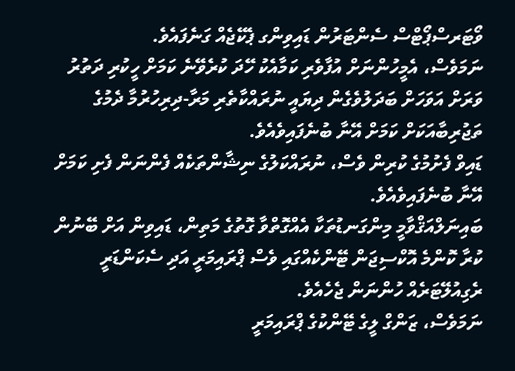ވޯޓަރސްޕޯޓްސް ސެންޓަރުން ޑައިވިންގ ޕެކޭޖެއް ގަނެފައެވެ.
ނަމަވެސް، އެމީހުންނަށް އުފާވެރި ކަމާއެކު ހޭދަ ކުރެވޭނެ ކަމަށް ހީކުރި ދަތުރު ވަރަށް އަވަހަށް ބަދަލުވެގެން ދިޔައީ ނުރައްކާތެރި މަރާ-ދިރިހުރުމާ ދެމުގެ ތަޖުރިބާއަކަށް ކަމަށް އޭނާ ބުނެފައިވެއެވެ.
ޑައިވް ފެށުމުގެ ކުރިން ވެސް، ނުރައްކަލުގެ ނިޝާންތަކެއް ފެންނަން ފެށި ކަމަށް އޭނާ ބުނެފައިވެއެވެ.
ބައިނަލްއަޤްވާމީ މިންގަނޑުތަކާ އެއްގޮތްވާ ގޮތުގެ މަތިން، ޑައިވިން އަށް ބޭނުން ކުރާ ކޮންމެ އޮކްސިޖަން ޓޭންކެއްގައި ވެސް ޕްރައިމަރީ އަދި ސެކަންޑަރީ ރެގިއުލޭޓަރެއް ހުންނަން ޖެހެއެވެ.
ނަމަވެސް، ޒަންގް ލީގެ ޓޭންކުގެ ޕްރައިމަރީ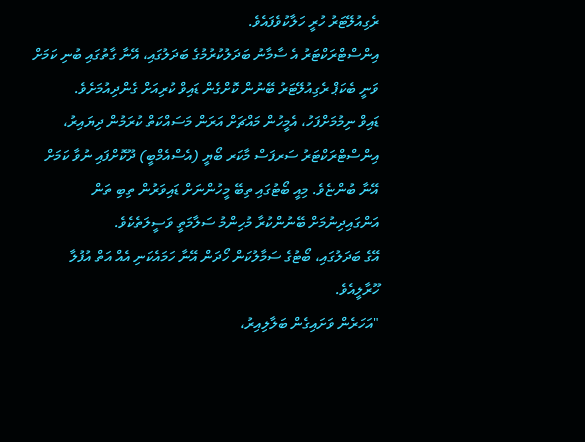ރެގިއުލޭޓަރު ހުރީ ހަލާކުވެފައެވެ.
އިންސްޓްރަކްޓަރު އެ ސާމާނު ބަދަލުކުރުމުގެ ބަދަލުގައި، އޭނާ ގާތުގައި ބުނި ކަމަށް ވަނީ ބެކަޕް ރެގިއުލޭޓަރު ބޭނުން ކޮށްގެން ޑައިވް ކުރިއަށް ގެންދިއުމަށެވެ.
ޑައިވް ނިމުމަށްފަހު، އެމީހުން މައްޗަށް އަރަން މަސައްކަތް ކުރަމުން ދިޔައިރު، އިންސްޓްރަކްޓަރު ސަރފަސް މާކަރ ބޯޔީ (އެސްއެމްބީ) ދޫކޮށްފައި ނުވާ ކަމަށް އޭނާ ބުންޏެވެ. މިއީ ބޯޓުގައި ތިބޭ މީހުންނަށް ޑައިވަރުން ތިބި ތަން އަންގައިދިނުމަށް ބޭނުންކުރާ މުހިންމު ސަލާމަތީ ވަސީލަތެކެވެ.
އޭގެ ބަދަލުގައި، ބޯޓުގެ ސަމާލުކަން ހޯދަން އޭނާ ހަމައެކަނި އެއް އަތް އުފުލާ ހޫރާލީއެވެ.
"އަހަރެން ވަށައިގެން ބަލާލިއިރު،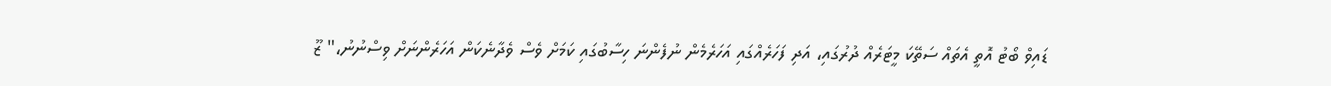ޑައިވް ބޯޓު އޮތީ އެތައް ސަތޭކަ މީޓަރެއް ދުރުގައި، އަދި ފަހަރެއްގައި އަހަރެމެން ނުފެންނަ ހިސާބުގައި ކަމަށް ވެސް ވެދާނެކަން އަހަރެންނަށް ވިސްނުނު،" ޒޫ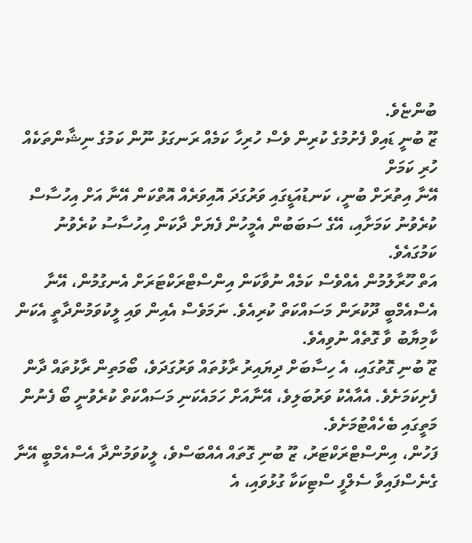ބުންޏެވެ.
ޒޫ ބުނީ ޑައިވް ފެށުމުގެ ކުރިން ވެސް ހުރިހާ ކަމެއް ރަނގަޅު ނޫން ކަމުގެ ނިޝާންތަކެއް ހުރި ކަމަށް
އޭނާ އިތުރަށް ބުނީ، ކަނޑުއަޑީގައި ވަރުގަދަ އޮއިވަރެއް އޮތްކަން އޭނާ އަށް އިހުސާސް ކުރެވުނު ކަމަށާއި، އޭގެ ސަބަބުން އެމީހުން ފެޔަށް ދާކަން އިހުސާސު ކުރެވުނު ކަމުގައެވެ.
އަތް ހޫރާލުމުން އެއްވެސް ކަމެއް ނުވާކަން އިންސްޓްރަކްޓަރަށް އެނގުމުން، އޭނާ އެސްއެމްބީ ދޫކުރަން މަސައްކަތް ކުރިއެވެ. ނަމަވެސް އެއިން ވައި ލީކުވަމުންދާތީ އެކަން ކާމިޔާބު ވާ ގޮތެއް ނުވިއެވެ.
ޒޫ ބުނި ގޮތުގައި، އެ ހިސާބަށް ދިޔައިރު ރާޅުތައް ވަރުގަދަވެ، ބޯމަތިން ރާޅުތައް ދާން ފެށިކަމަށެވެ. އެއާއެކު ވަރުބަލިވެ، އޭނާއަށް ހަމައެކަނި މަސައްކަތް ކުރެވުނީ ބޯ ފެނުން މަތީގައި ބެހެއްޓުމަށެވެ.
ފަހުން، އިންސްޓްރަކްޓަރު، ޒޫ ބުނި ގޮތައް އެއްބަސްވެ، ލީކުވަމުންދާ އެސްއެމްބީ އޭނާ ގެނެސްފައިވާ ސެލްފީ ސްޓިކަކާ ގުޅުވައި، އެ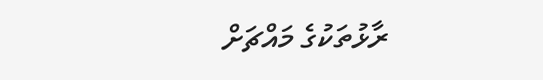ރާޅުތަކުގެ މައްޗަށް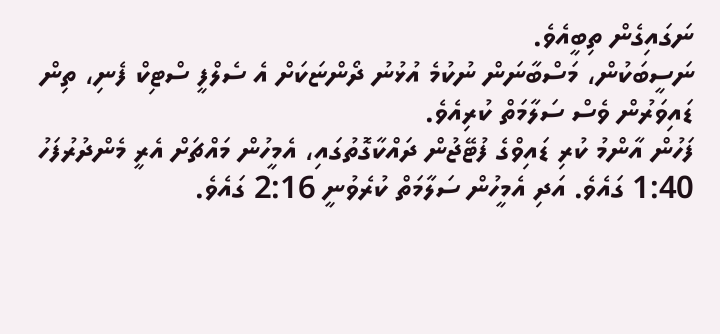ނަގައިގެން ތިބީއެވެ.
ނަސީބަކުން، މަސްބާނަން ނުކުމެ އުޅުނު ދޯންޏަކަށް އެ ސެލްފީ ސްޓިކް ފެނި، ތިން ޑައިވަރުން ވެސް ސަލާމަތް ކުރިއެވެ.
ފަހުން އާންމު ކުރި ޑައިވްގެ ފުޓޭޖުން ދައްކާގޮތުގައި، އެމީހުން މައްޗަށް އެރީ މެންދުރުފަހު 1:40 ގައެވެ. އަދި އެމީހުން ސަލާމަތް ކުރެވުނީ 2:16 ގައެވެ.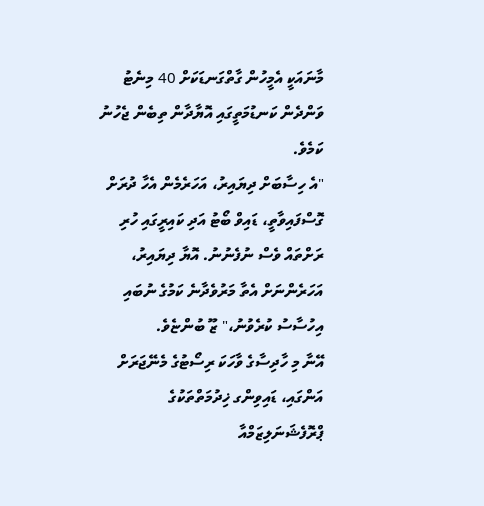މާނައަކީ އެމީހުން ގާތްގަނޑަކަށް 40 މިނެޓު ވަންދެން ކަނޑުމަތީގައި އޮޔާދާން ތިބެން ޖެހުނު ކަމެވެ.
"އެ ހިސާބަށް ދިޔައިރު، އަހަރެމެން އެހާ ދުރަށް ގޮސްފައިވާތީ، ޑައިވް ބޯޓު އަދި ކައިރީގައި ހުރި ރަށްތައް ވެސް ނުފެނުނު. އޮޔާ ދިޔައިރު، އަހަރެންނަށް އެތާ މަރުވެދާނެ ކަމުގެ ނުބައި އިހުސާސު ކުރެވުނު،" ޒޫ ބުންޏެވެ.
އޭނާ މި ހާދިސާގެ ވާހަކަ ރިސޯޓުގެ މެނޭޖަރަށް އަންގައި، ޑައިވިންގ ޚިދުމަތްތަކުގެ ޕްރޮފެޝަނަލިޒަމްއާ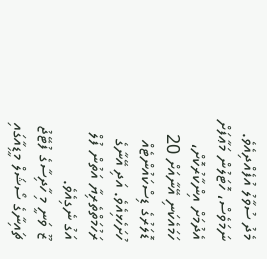މެދު ސުވާލު އުފެއްދިއެވެ.
ނަމަވެސް، ހޮޓަލުން މަޢާފަށް އެދުމަށް އިންކާރުކޮށް، ހަމައެކަނި އޭނާއަށް 20 ޑޮލަރުގެ ޑިސްކައުންޓެއް ހުށަހެޅިއެވެ. އަދި އޭނާގެ ރަހުމަތްތެރިޔާ އަތުން ފުލް އަގު ނެގިއެވެ.
ޒޫ ވަނީ މި ހާދިސާގެ ފުޓޭޖު ޗައިނާގެ ސޯޝަލް މީޑިއާގައި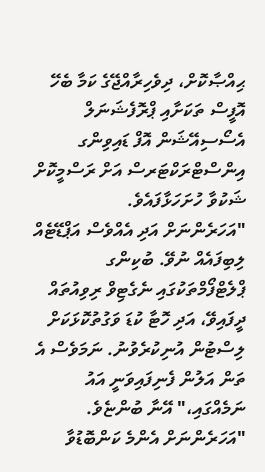ޙިއްޞާކޮށް، ދިވެހިރާއްޖޭގެ ކަމާ ބެހޭ އޮފީސް ތަކަށާއި ޕްރޮފެޝަނަލް އެސޯސިއޭޝަން އޮފް ޑައިވިންގ އިންސްޓްރަކްޓަރސް އަށް ރަސްމީކޮށް ޝަކުވާ ހުށަހަޅާފައެވެ.
"އަހަރެންނަށް އަދި އެއްވެސް އަޕްޑޭޓެއް ލިބިފައެއް ނުވޭ. ބުކިންގ ޕްލެޓްފޯމްތަކުގައި ނެގެޓިވް ރިވިއުތައް ދީފައިވޭ، އަދި ހޮޓާ ކުޑަ ވަގުތުކޮޅަކަށް ލިސްޓުން އުނިކުރެވުނު. ނަމަވެސް އެ ތަން އަލުން ފެނިފައިވަނީ އައު ނަމެއްގައި،" އޭނާ ބުންޏެވެ.
"އަހަރެންނަށް އެންމެ ކަންބޮޑުވާ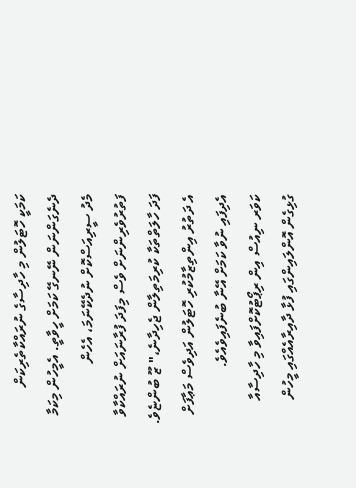ކަމަކީ ހޮޓަލުން މި ހާދިސާގެ ނުރައްކާތެރިކަން ދެނެގަންނަން ނޭނގޭ ކަމަށް ހީވާތީ. އެމީހުން މިކަމާ މެދު ސީރިއަސްކޮށް ނުދެކޭނަމަ، އެހެން ފަތުރުވެރިންނަށް ވެސް މިފަދަ ފުރާނައަށް ނުރައްކާވާ ފަދަ ހާލަތްތަކާ ކުރިމަތިލާން ޖެހިދާނެ،" ޒޫ ބުންޏެވެ.
އެ ދަތުރު އިންތިޒާމުކުރި ހޮޓަލުން އަދިވެސް މަޢާފަށް އެދިފައި ނުވާ ކަމަށް އޭނާ ބުނެފައިވެއެވެ.
ކަވަރ ނިއުސް އިން ރިޕޯޓުކޮށްފައިވާ މި ހާދިސާއާ ގުޅިގެން އޮންލައިންގައި ފުޅާ ދާއިރާއެއްގައި މީހުން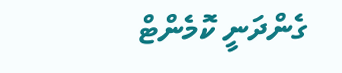ގެންދަނީ ކޮމެންޓް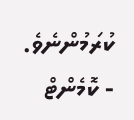ކުރަމުންނެވެ.
- ކޮމެންޓް